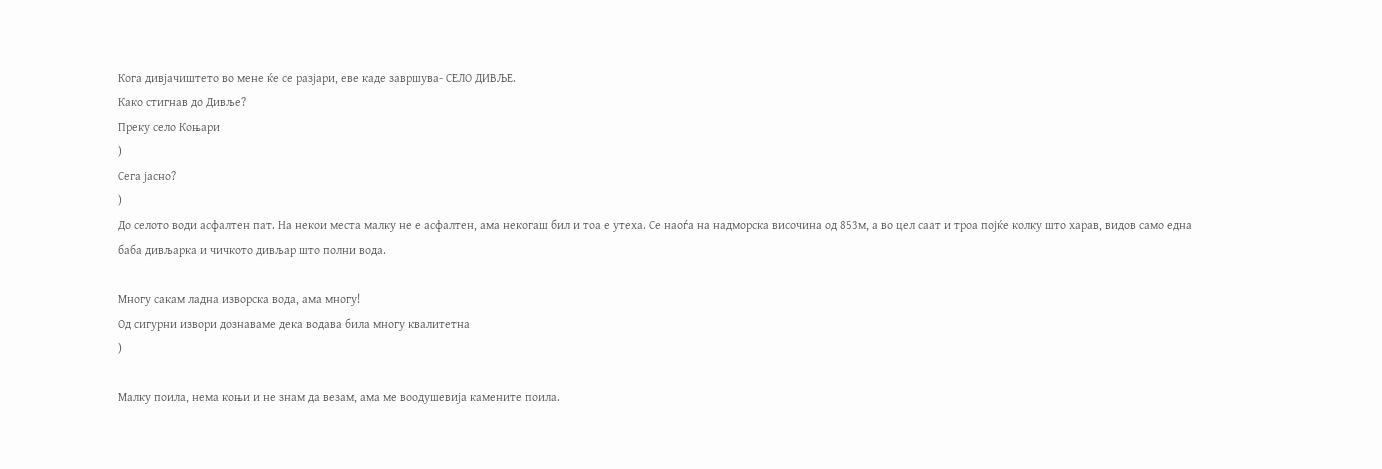Кога дивјачиштето во мене ќе се разјари, еве каде завршува- СЕЛО ДИВЉЕ.
Како стигнав до Дивље?
Преку село Коњари
)
Сега јасно?
)
До селото води асфалтен пат. На некои места малку не е асфалтен, ама некогаш бил и тоа е утеха. Се наоѓа на надморска височина од 853м, а во цел саат и троа појќе колку што харав, видов само една баба дивљарка и чичкото дивљар што полни вода.

Многу сакам ладна изворска вода, ама многу!
Од сигурни извори дознаваме дека водава била многу квалитетна
)

Малку поила, нема коњи и не знам да везам, ама ме воодушевија камените поила.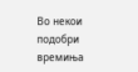Во некои подобри времиња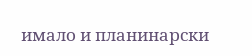имало и планинарски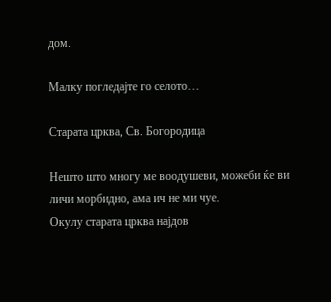дом.

Малку погледајте го селото…

Старата црква, Св. Богородица

Нешто што многу ме воодушеви, можеби ќе ви личи морбидно, ама ич не ми чуе.
Окулу старата црква најдов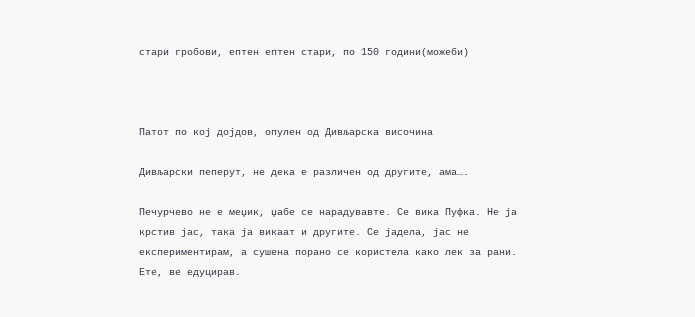стари гробови, ептен ептен стари, по 150 години(можеби)



Патот по кој дојдов, опулен од Дивљарска височина

Дивљарски пеперут, не дека е различен од другите, ама….

Печурчево не е меџик, џабе се нарадувавте. Се вика Пуфка. Не ја крстив јас, така ја викаат и другите. Се јадела, јас не експериментирам, а сушена порано се користела како лек за рани.
Ете, ве едуцирав.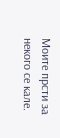Моите прсти за некого се кале.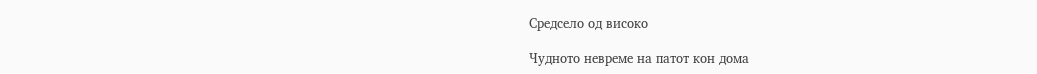Средсело од високо

Чудното невреме на патот кон дома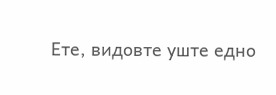Ете, видовте уште едно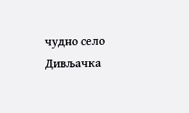чудно село
Дивљачка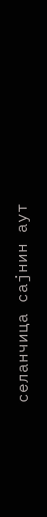селанчица сајнин аут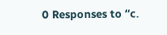0 Responses to “с.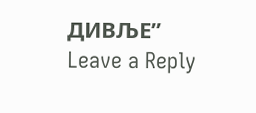ДИВЉЕ”
Leave a Reply